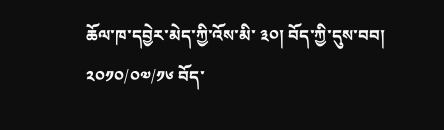ཆོལ་ཁ་དབྱེར་མེད་ཀྱི་འོས་མི་ ༣༠། བོད་ཀྱི་དུས་བབ། ༢༠༡༠/༠༧/༡༦ བོད་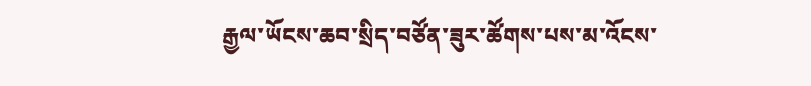རྒྱལ་ཡོངས་ཆབ་སྲིད་བཙོན་ཟུར་ཚོགས་པས་མ་འོངས་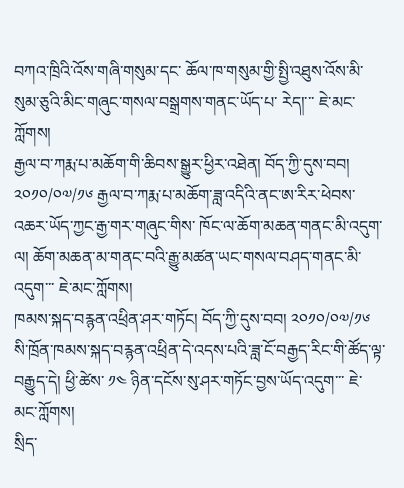བཀའ་ཁྲིའི་འོས་གཞི་གསུམ་དང་ ཆོལ་ཁ་གསུམ་གྱི་སྤྱི་འཐུས་འོས་མི་སུམ་ཅུའི་མིང་གཞུང་གསལ་བསྒྲགས་གནང་ཡོད་པ་ རེད།་་་ ཇེ་མང་ཀློགས།
རྒྱལ་བ་ཀརྨ་པ་མཆོག་གི་ཆིབས་སྒྱུར་ཕྱིར་འཐེན། བོད་ཀྱི་དུས་བབ། ༢༠༡༠/༠༧/༡༦ རྒྱལ་བ་ཀརྨ་པ་མཆོག་ཟླ་འདིའི་ནང་ཨ་རིར་ཕེབས་འཆར་ཡོད་ཀྱང་རྒྱ་གར་གཞུང་གིས་ ཁོང་ལ་ཆོག་མཆན་གནང་མི་འདུག་ལ། ཆོག་མཆན་མ་གནང་བའི་རྒྱུ་མཚན་ཡང་གསལ་བཤད་གནང་མི་འདུག་་་ ཇེ་མང་ཀློགས།
ཁམས་སྐད་བརྙན་འཕྲིན་ཤར་གཏོང། བོད་ཀྱི་དུས་བབ། ༢༠༡༠/༠༧/༡༦ སི་ཁྲོན་ཁམས་སྐད་བརྙན་འཕྲིན་དེ་འདས་པའི་ཟླ་ངོ་བརྒྱད་རིང་གི་ཚོད་ལྟ་བརྒྱུད་དེ། ཕྱི་ཚེས་ ༡༤ ཉིན་དངོས་སུ་ཤར་གཏོང་བྱས་ཡོད་འདུག་་་ ཇེ་མང་ཀློགས།
སྲིད་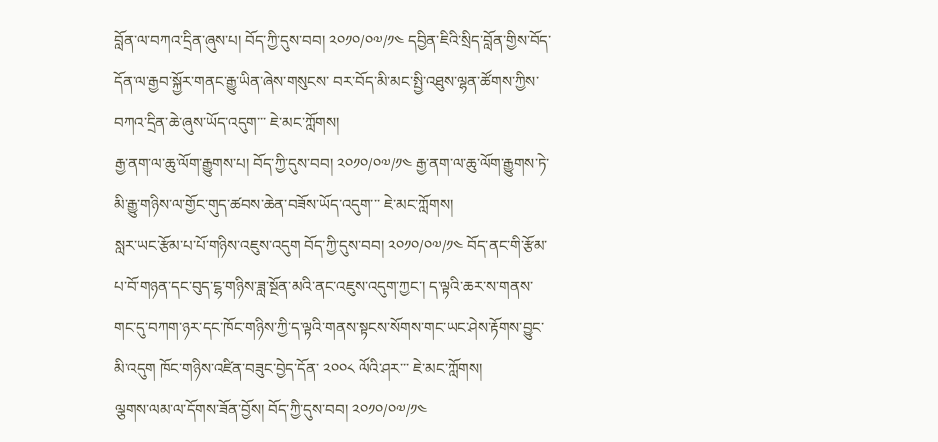བློན་ལ་བཀའ་དྲིན་ཞུས་པ། བོད་ཀྱི་དུས་བབ། ༢༠༡༠/༠༧/༡༤ དབྱིན་ཇིའི་སྲིད་བློན་གྱིས་བོད་དོན་ལ་རྒྱབ་སྐྱོར་གནང་རྒྱུ་ཡིན་ཞེས་གསུངས་ བར་བོད་མི་མང་སྤྱི་འཐུས་ལྷན་ཚོགས་ཀྱིས་བཀའ་དྲིན་ཆེ་ཞུས་ཡོད་འདུག་་་ ཇེ་མང་ཀློགས།
རྒྱ་ནག་ལ་ཆུ་ལོག་རྒྱུགས་པ། བོད་ཀྱི་དུས་བབ། ༢༠༡༠/༠༧/༡༤ རྒྱ་ནག་ལ་ཆུ་ལོག་རྒྱུགས་ཏེ་མི་རྒྱུ་གཉིས་ལ་གྱོང་གུད་ཚབས་ཆེན་བཟོས་ཡོད་འདུག་་་ ཇེ་མང་ཀློགས།
སླར་ཡང་རྩོམ་པ་པོ་གཉིས་འཇུས་འདུག བོད་ཀྱི་དུས་བབ། ༢༠༡༠/༠༧/༡༤ བོད་ནང་གི་རྩོམ་པ་བོ་གཉན་དང་བུད་ངྷ་གཉིས་ཟླ་སྔོན་མའི་ནང་འཇུས་འདུག་ཀྱང་། ད་ལྟའི་ཆར་ས་གནས་གང་དུ་བཀག་ཉར་དང་ཁོང་གཉིས་ཀྱི་ད་ལྟའི་གནས་སྟངས་སོགས་གང་ཡང་ཤེས་རྟོགས་བྱུང་མི་འདུག ཁོང་གཉིས་འཛིན་བཟུང་བྱེད་དོན་ ༢༠༠༨ ལོའི་ཤར་་་ ཇེ་མང་ཀློགས།
ལྕགས་ལམ་ལ་དོགས་ཟོན་བྱོས། བོད་ཀྱི་དུས་བབ། ༢༠༡༠/༠༧/༡༤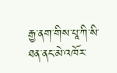རྒྱ་ནག་གིས་པཱ་ཀི་སི་ཐན་ནང་མེ་འཁོར་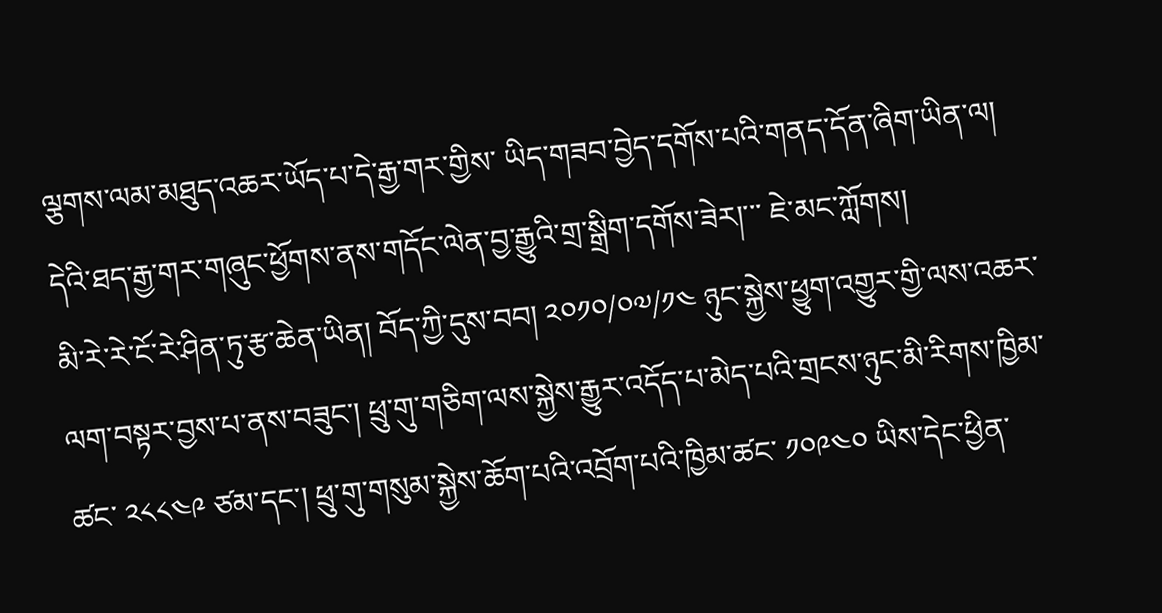ལྕགས་ལམ་མཐུད་འཆར་ཡོད་པ་དེ་རྒྱ་གར་གྱིས་ ཡིད་གཟབ་བྱེད་དགོས་པའི་གནད་དོན་ཞིག་ཡིན་ལ། དེའི་ཐད་རྒྱ་གར་གཞུང་ཕྱོགས་ནས་གདོང་ལེན་བྱ་རྒྱུའི་གྲ་སྒྲིག་དགོས་ཟེར།་་་ ཇེ་མང་ཀློགས།
མི་རེ་རེ་ངོ་རེ་ཤིན་ཏུ་རྩ་ཆེན་ཡིན། བོད་ཀྱི་དུས་བབ། ༢༠༡༠/༠༧/༡༤ ཉུང་སྐྱེས་ཕྱུག་འགྱུར་གྱི་ལས་འཆར་ལག་བསྟར་བྱས་པ་ནས་བཟུང་། ཕྲུ་གུ་གཅིག་ལས་སྐྱེས་རྒྱུར་འདོད་པ་མེད་པའི་གྲངས་ཉུང་མི་རིགས་ཁྱིམ་ཚང་ ༢༨༨༤༩ ཙམ་དང་། ཕྲུ་གུ་གསུམ་སྐྱེས་ཆོག་པའི་འབྲོག་པའི་ཁྱིམ་ཚང་ ༡༠༩༤༠ ཡིས་དེང་ཕྱིན་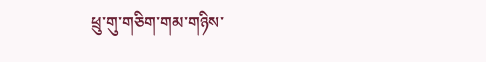ཕྲུ་གུ་གཅིག་གམ་གཉིས་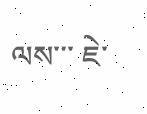ལས་་་ ཇེ་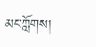མང་ཀློགས།